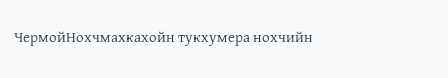ЧермойНохчмахкахойн тукхумера нохчийн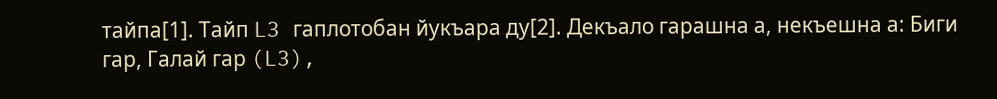тайпа[1]. Тайп L3 гаплотобан йукъара ду[2]. Декъало гарашна а, некъешна а: Биги гар, Галай гар (L3),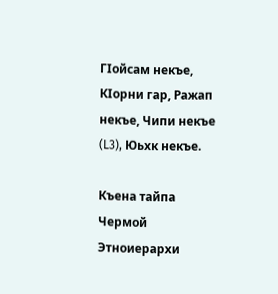ГӀойсам некъе, КӀорни гар, Ражап некъе, Чипи некъе (L3), Юьхк некъе.

Къена тайпа
Чермой
Этноиерархи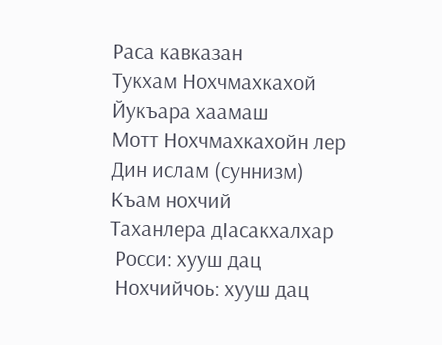Раса кавказан
Тукхам Нохчмахкахой
Йукъара хаамаш
Мотт Нохчмахкахойн лер
Дин ислам (суннизм)
Къам нохчий
Таханлера дӀасакхалхар
 Росси: хууш дац
 Нохчийчоь: хууш дац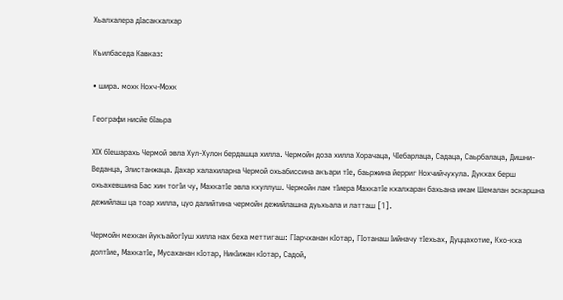Хьалхалера дӀасакхалхар

Къилбаседа Кавказ:

• шира. мохк Нохч-Мохк

Географи нисйе бӀаьра

ХӀХ бӀешарахь Чермой эвла Хул-Хулон бердашца хилла. Чермойн доза хилла Хорачаца, ЧӀебарлаца, Садаца, Саьрбалаца, Дишни-Веданца, Элистанжаца. Дахар халахиларна Чермой охьабиссина акъари тӀе, баьржина йерриг Нохчийчухула. Дукхах берш охьахевшина Бас хин тогӀи чу, МахкатӀе эвла кхуллуш. Чермойн лам тӀиера МахкатӀе кхалхаран бахьана имам Шемалан эскаршна дежийлаш ца тоар хилла, цуо далийтина чермойн дежийлашна дуьхьала и латташ [1].

Чермойн мехкан йукъайогӀуш хилла нах беха меттигаш: ГӀарчханан кӀотар, ГӀотанаш Ӏийначу тӀехьах, Дуццахотие, Кхо-кха долтӀие, МахкатӀе, Мусаханан кӀотар, НикӀижан кӀотар, Садой,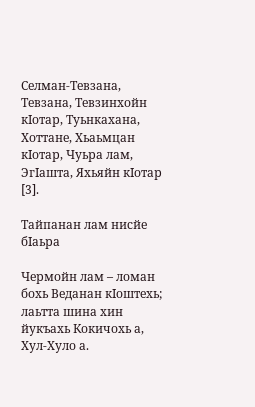Селман-Тевзана, Тевзана, Тевзинхойн кӀотар, Туьнкахана, Хоттане, Хьаьмцан кӀотар, Чуьра лам, ЭгIашта, Яхьяйн кӀотар [3].

Тайпанан лам нисйе бӀаьра

Чермойн лам – ломан бохь Веданан кӀоштехь; лаьтта шина хин йукъахь Кокичохь а, Хул-Хуло а.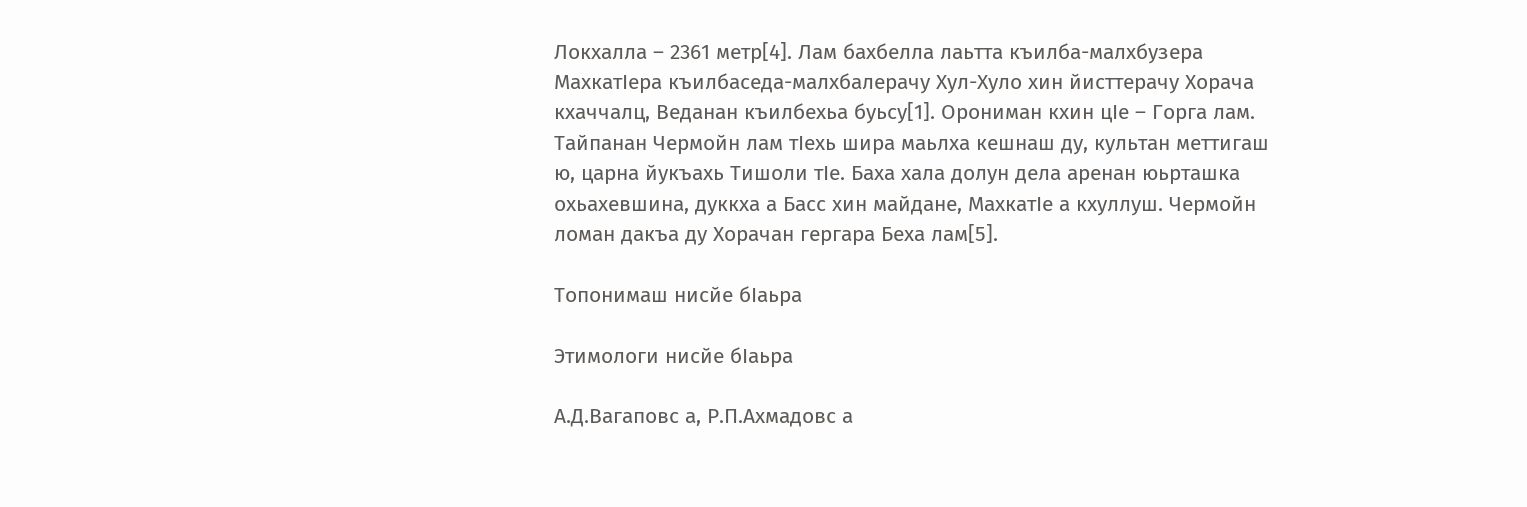Локхалла – 2361 метр[4]. Лам бахбелла лаьтта къилба-малхбузера МахкатӀера къилбаседа-малхбалерачу Хул-Хуло хин йисттерачу Хорача кхаччалц, Веданан къилбехьа буьсу[1]. Орониман кхин цӀе – Горга лам. Тайпанан Чермойн лам тӀехь шира маьлха кешнаш ду, культан меттигаш ю, царна йукъахь Тишоли тӀе. Баха хала долун дела аренан юьрташка охьахевшина, дуккха а Басс хин майдане, МахкатӀе а кхуллуш. Чермойн ломан дакъа ду Хорачан гергара Беха лам[5].

Топонимаш нисйе бӀаьра

Этимологи нисйе бӀаьра

А.Д.Вагаповс а, Р.П.Ахмадовс а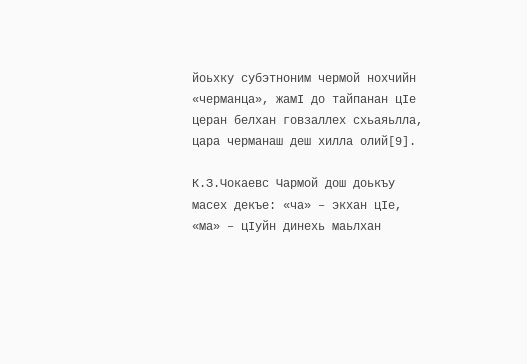йоьхку субэтноним чермой нохчийн «черманца», жамӀ до тайпанан цӀе церан белхан говзаллех схьаяьлла, цара черманаш деш хилла олий[9].

К.З.Чокаевс Чармой дош доькъу масех декъе: «ча» – экхан цӀе, «ма» – цӀуйн динехь маьлхан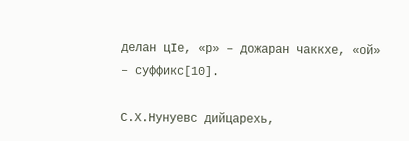делан цӀе, «р» – дожаран чаккхе, «ой» – суффикс[10].

С.Х.Нунуевс дийцарехь,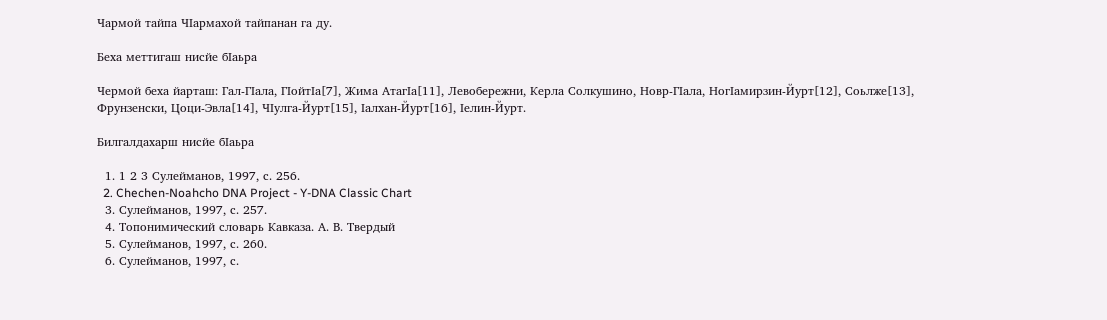Чармой тайпа ЧӀармахой тайпанан га ду.

Беха меттигаш нисйе бӀаьра

Чермой беха йарташ: Гал-ГӀала, ГӀойтӀа[7], Жима АтагӀа[11], Левобережни, Керла Солкушино, Новр-ГӀала, НогӀамирзин-Йурт[12], Соьлже[13], Фрунзенски, Цоци-Эвла[14], ЧӀулга-Йурт[15], Ӏалхан-Йурт[16], Ӏелин-Йурт.

Билгалдахарш нисйе бӀаьра

  1. 1 2 3 Сулейманов, 1997, с. 256.
  2. Chechen-Noahcho DNA Project - Y-DNA Classic Chart
  3. Сулейманов, 1997, с. 257.
  4. Топонимический словарь Кавказа. А. В. Твердый
  5. Сулейманов, 1997, с. 260.
  6. Сулейманов, 1997, с.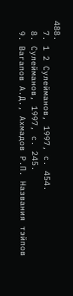488.
  7. 1 2 Сулейманов, 1997, с. 454.
  8. Сулейманов, 1997, с. 245.
  9. Вагапов А.Д., Ахмадов Р.П. Названия тэйпов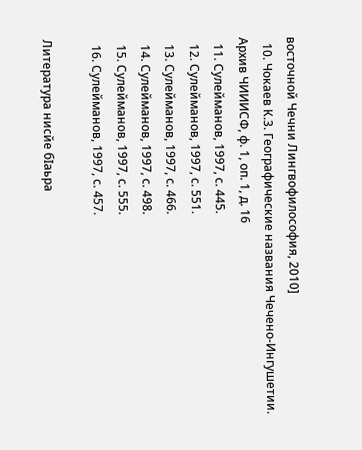восточной Чечни Лингвофилософия, 2010]
  10. Чокаев К.3. Географические названия Чечено-Ингушетии. Архив ЧИИИСФ, ф. 1, оп. 1, д. 16
  11. Сулейманов, 1997, с. 445.
  12. Сулейманов, 1997, с. 551.
  13. Сулейманов, 1997, с. 466.
  14. Сулейманов, 1997, с. 498.
  15. Сулейманов, 1997, с. 555.
  16. Сулейманов, 1997, с. 457.

Литература нисйе бӀаьра